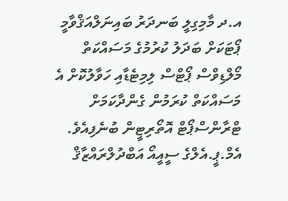އ.ދ މާމިގިލީ ބަނދަރު ބައިނަލްއަޤްވާމީ ޕޯޓަކަށް ބަދަލު ކުރުމުގެ މަސައްކަތް މޯލްޑިވްސް ޕޯޓްސް ލިމިޓެޑާއި ހަވާލުކޮށް އެ މަސައްކަތް ކުރަމުން ގެންދާކަމަށް ޓްރާންސްޕޯޓް އޮތޯރިޓީން ބުނެފިއެވެ.
އެމް.ޕީ.އެލްގެ ސީއީއޯ އަބްދުލްރައްޒާޤް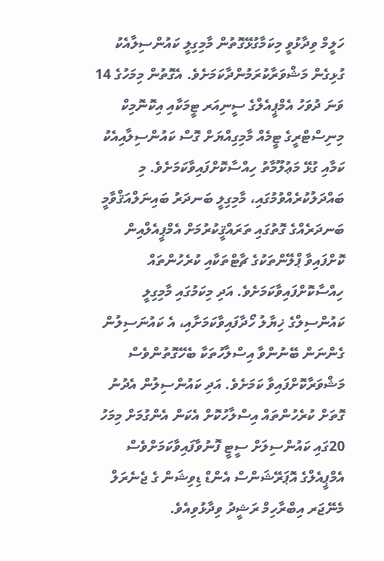ހަލީމް ވިދާޅުވީ މިކަމާގުޅޭގޮތުން މާމިގިލީ ކައުންސިލާއެކު ގުޅިގެން މަޝްވަރާކުރަމުންދާކަމަށެވެ. އެގޮތުން މިމަހުގެ 14 ވަނަ ދުވަހު އެމްޕީއެލްގެ ސީނިއަރ ޓީމަކާއި އިކޮނޮމިކް މިނިސްޓްރީގެ ޓީމެއް މާމިގިއްޔަށް ގޮސް ކައުންސިލާއިއެކު ކަމާއި ގުޅޭ މަޢުލޫމާތު ހިއްސާކޮށްފައިވާކަމަށެވެ. މި ބައްދަލުކުރެއްވުމުގައި، މާމިގިލީ ބަނދަރު ބައިނަލްއަޤްވާމީ ބަނދަރެއްގެ ގޮތުގައި ތަރައްޤީކުރުމަށް އެމްޕީއެލްއިން ކޮށްފައިވާ ޕްލޭންތަކުގެ ޗާޓްތަކާއި ކުރެހުންތައް ހިއްސާކޮށްފައިވާކަމަށެވެ. އަދި މިކަމުގައި މާމިގިލީ ކައުންސިލްގެ ޚިޔާލު ހޯދާފައިވާކަމަށާއި، އެ ކައުނަސިލުން ގެންނަން ބޭނުންވާ އިސްލާހުތަކާ ބެހޭގޮތުންވެސް މަޝްވަރާކޮށްފައިވާ ކަމަށެވެ. އަދި ކައުންސިލުން އެދުނު ގޮތަށް ކުރެހުންތައް އިސްލާހުކޮށް އެކަން އެންގުމަށް މިމަހު 20ގައި ކައުންސިލަށް ސީޓީ ފޮނުވާފައިވާކަމަށްވެސް އެމްޕީއެލްގެ އޮޕަރޭޝަންސް އެންޑް ޑިވިޝަން ގެ ޖެނެރަލް މެނޭޖަރ އިބްރާހިމް ރަޝީދު ވިދާޅުވިއެވެ.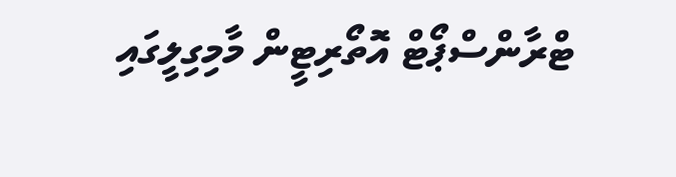ޓްރާންސްޕޯޓް އޮތޯރިޓީން މާމިގިލީގައި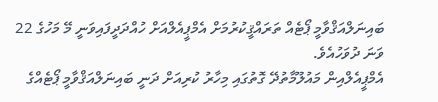ބައިނަލްއަޤްވާމީ ޕޯޓެއް ތަރައްޤީކުރުމަށް އެމްޕީއެލްއަށް ހުއްދަދީފައިވަނީ މޭ މަހުގެ 22 ވަނަ ދުވަހުއެވެ.
އެމްޕީއެލްއިން މައުލޫމާތުދޭ ގޮތުގައި މިހާރު ކުރިއަށް ދަނީ ބައިނަލްއަޤްވާމީ ޕޯޓެއްގެ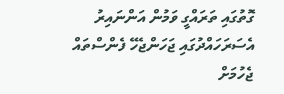ގޮތުގައި ތަރައްގީ ވަމުން އަންނައިރު އެސަރަހައްދުގައި ޖަހަންޖެހޭ ފެންސްތައް ޖެހުމަށް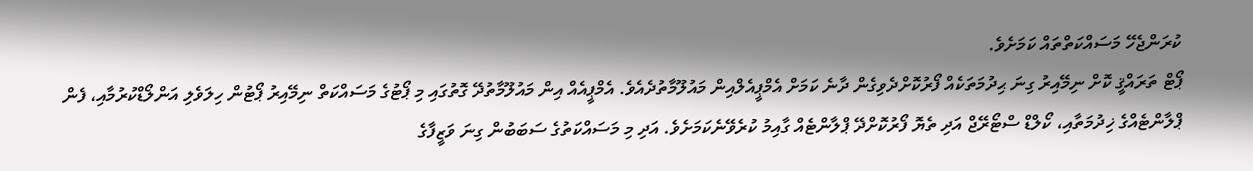ކުރަންޖެހޭ މަސައްކަތްތައް ކަމަށެވެ.
ޕޯޓް ތަރައްޤީ ކޮށް ނިމޭއިރު ގިނަ ޙިދުމަތަކެއް ފޯރުކޮށްދެވިގެން ދާނެ ކަމަށް އެމްޕީއެލްއިން މައުލޫމާތުދެއެވެ. އެމްޕީއެއް އިން މައުލޫމާތުދޭ ގޮތުގައި މި ޕޯޓުގެ މަސައްކަތް ނިމޭއިރު ޕޯޓުން ހިލަވެލި އަންލޯޑްކުރުމާއި، ފެން ޕްލާންޓެއްގެ ޚިދުމަތާއި، ކޯލްޑް ސްޓޯރޭޖް އަދި ތެޔޮ ފޯރުކޮށްދޭ ޕްލާންޓެއް ގާއިމު ކުރެވޭނެކަމަށެވެ. އަދި މި މަސައްކަތުގެ ސަބަބުން ގިނަ ވަޒީފާގެ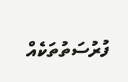ފުރުސަތުތަކެއް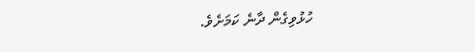ހުޅުވިގެން ދާނެ ކަމަށެވެ.